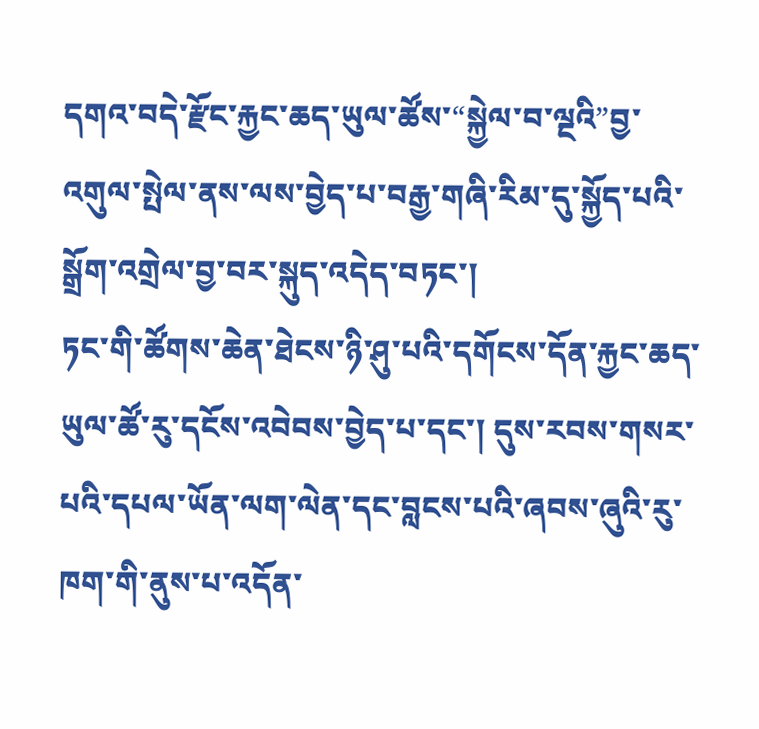དགའ་བདེ་རྫོང་རྐྱང་ཆད་ཡུལ་ཚོས་“སྐྱེལ་བ་ལྔའི”བྱ་འགུལ་སྤེལ་ནས་ལས་བྱེད་པ་བརྒྱ་གཞི་རིམ་དུ་སྐྱོད་པའི་སྒྲོག་འགྲེལ་བྱ་བར་སྐུད་འདེད་བཏང་།
ཏང་གི་ཚོགས་ཆེན་ཐེངས་ཉི་ཤུ་པའི་དགོངས་དོན་རྐྱང་ཆད་ཡུལ་ཚོ་རུ་དངོས་འབེབས་བྱེད་པ་དང་། དུས་རབས་གསར་པའི་དཔལ་ཡོན་ལག་ལེན་དང་བླངས་པའི་ཞབས་ཞུའི་རུ་ཁག་གི་ནུས་པ་འདོན་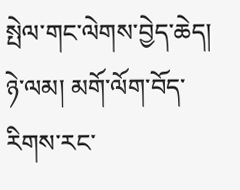སྤེལ་གང་ལེགས་བྱེད་ཆེད། ཉེ་ལམ། མགོ་ལོག་བོད་རིགས་རང་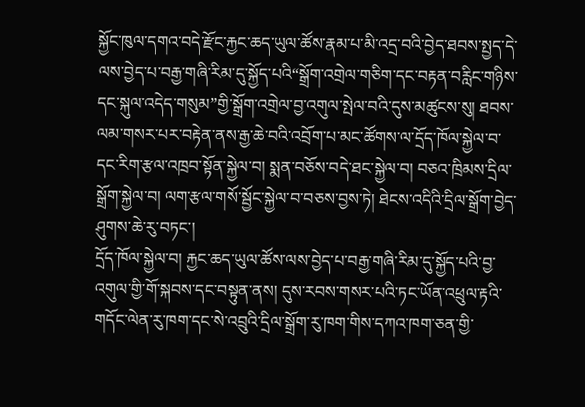སྐྱོང་ཁུལ་དགའ་བདེ་རྫོང་རྐྱང་ཆད་ཡུལ་ཚོས་རྣམ་པ་མི་འདྲ་བའི་བྱེད་ཐབས་སྤྱད་དེ་ལས་བྱེད་པ་བརྒྱ་གཞི་རིམ་དུ་སྐྱོད་པའི“སྒྲོག་འགྲེལ་གཅིག་དང་བརྟན་བརླིང་གཉིས་དང་སྐུལ་འདེད་གསུམ”གྱི་སྒྲོག་འགྲེལ་བྱ་འགུལ་སྤེལ་བའི་དུས་མཚུངས་སུ། ཐབས་ལམ་གསར་པར་བརྟེན་ནས་རྒྱ་ཆེ་བའི་འབྲོག་པ་མང་ཚོགས་ལ་དྲོད་ཁོལ་སྐྱེལ་བ་དང་རིག་རྩལ་འཁྲབ་སྟོན་སྐྱེལ་བ། སྨན་བཅོས་བདེ་ཐང་སྐྱེལ་བ། བཅའ་ཁྲིམས་དྲིལ་སྒྲོག་སྐྱེལ་བ། ལག་རྩལ་གསོ་སྦྱོང་སྐྱེལ་བ་བཅས་བྱས་ཏེ། ཐེངས་འདིའི་དྲིལ་སྒྲོག་བྱེད་ཤུགས་ཆེ་རུ་བཏང་།
དྲོད་ཁོལ་སྐྱེལ་བ། རྐྱང་ཆད་ཡུལ་ཚོས་ལས་བྱེད་པ་བརྒྱ་གཞི་རིམ་དུ་སྐྱོད་པའི་བྱ་འགུལ་གྱི་གོ་སྐབས་དང་བསྟུན་ནས། དུས་རབས་གསར་པའི་ཏང་ཡོན་འཕྲུལ་རྟའི་གདོང་ལེན་རུ་ཁག་དང་སེ་འབྲུའི་དྲིལ་སྒྲོག་རུ་ཁག་གིས་དཀའ་ཁག་ཅན་གྱི་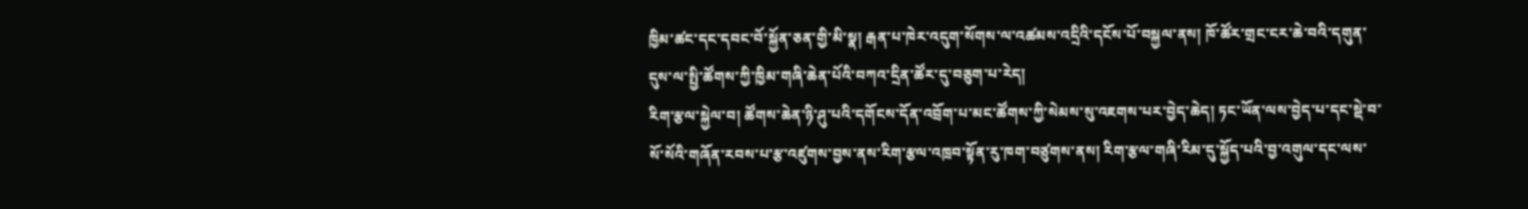ཁྱིམ་ཚང་དང་དབང་བོ་སྐྱོན་ཅན་གྱི་མི་སྣ། རྒན་པ་ཁེར་འདུག་སོགས་ལ་འཚམས་འདྲིའི་དངོས་པོ་བསྐྱལ་ནས། ཁོ་ཚོར་གྲང་ངར་ཆེ་བའི་དགུན་དུས་ལ་སྤྱི་ཚོགས་ཀྱི་ཁྱིམ་གཞི་ཆེན་པོའི་བཀའ་དྲིན་ཚོར་དུ་བཅུག་པ་རེད།
རིག་རྩལ་སྐྱེལ་བ། ཚོགས་ཆེན་ཉི་ཤུ་པའི་དགོངས་དོན་འབྲོག་པ་མང་ཚོགས་ཀྱི་སེམས་སུ་འཇགས་པར་བྱེད་ཆེད། ཏང་ཡོན་ལས་བྱེད་པ་དང་སྡེ་བ་སོ་སོའི་གཞོན་རབས་པ་རྩ་འཛུགས་བྱས་ནས་རིག་རྩལ་འཁྲབ་སྟོན་རུ་ཁག་བཙུགས་ནས། རིག་རྩལ་གཞི་རིམ་དུ་སྐྱོད་པའི་བྱ་འགུལ་དང་ལས་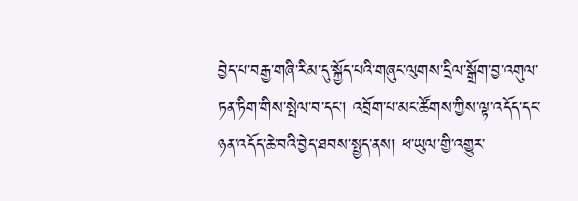བྱེད་པ་བརྒྱ་གཞི་རིམ་དུ་སྐྱོད་པའི་གཞུང་ལུགས་དྲིལ་སྒྲོག་བྱ་འགུལ་ཏན་ཏིག་གིས་སྤེལ་བ་དང་། འབྲོག་པ་མང་ཚོགས་ཀྱིས་ལྟ་འདོད་དང་ཉན་འདོད་ཆེ་བའི་བྱེད་ཐབས་སྤྱད་ནས། ཕ་ཡུལ་གྱི་འགྱུར་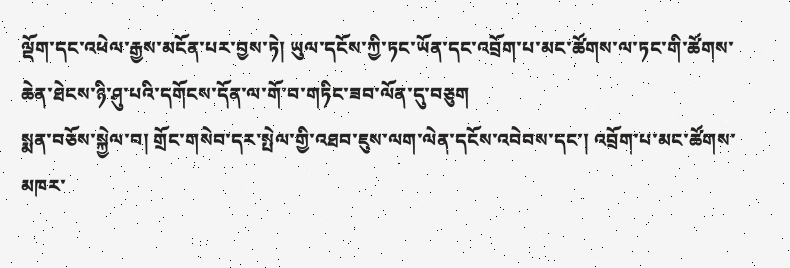ལྡོག་དང་འཕེལ་རྒྱས་མངོན་པར་བྱས་ཏེ། ཡུལ་དངོས་ཀྱི་ཏང་ཡོན་དང་འབྲོག་པ་མང་ཚོགས་ལ་ཏང་གི་ཚོགས་ཆེན་ཐེངས་ཉི་ཤུ་པའི་དགོངས་དོན་ལ་གོ་བ་གཏིང་ཟབ་ལོན་དུ་བཅུག
སྨན་བཅོས་སྐྱེལ་བ། གྲོང་གསེབ་དར་སྤེལ་གྱི་འཐབ་ཇུས་ལག་ལེན་དངོས་འབེབས་དང་། འབྲོག་པ་མང་ཚོགས་མཁར་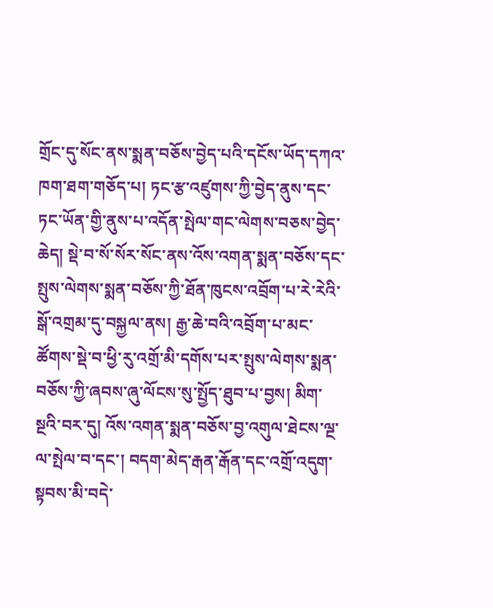གྲོང་དུ་སོང་ནས་སྨན་བཅོས་བྱེད་པའི་དངོས་ཡོད་དཀའ་ཁག་ཐག་གཅོད་པ། ཏང་རྩ་འཛུགས་ཀྱི་བྱེད་ནུས་དང་ཏང་ཡོན་གྱི་ནུས་པ་འདོན་སྤེལ་གང་ལེགས་བཅས་བྱེད་ཆེད། སྡེ་བ་སོ་སོར་སོང་ནས་འོས་འགན་སྨན་བཅོས་དང་སྤུས་ལེགས་སྨན་བཅོས་ཀྱི་ཐོན་ཁུངས་འབྲོག་པ་རེ་རེའི་སྒོ་འགྲམ་དུ་བསྐྱལ་ནས། རྒྱ་ཆེ་བའི་འབྲོག་པ་མང་ཚོགས་སྡེ་བ་ཕྱི་རུ་འགྲོ་མི་དགོས་པར་སྤུས་ལེགས་སྨན་བཅོས་ཀྱི་ཞབས་ཞུ་ལོངས་སུ་སྤྱོད་ཐུབ་པ་བྱས། མིག་སྔའི་བར་དུ། འོས་འགན་སྨན་བཅོས་བྱ་འགུལ་ཐེངས་ལྔ་ལ་སྤེལ་བ་དང་། བདག་མེད་རྒན་རྒོན་དང་འགྲོ་འདུག་སྟབས་མི་བདེ་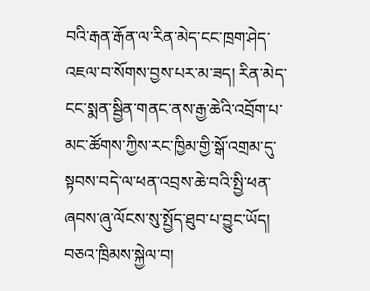བའི་རྒན་རྒོན་ལ་རིན་མེད་ངང་ཁྲག་ཤེད་འཇལ་བ་སོགས་བྱས་པར་མ་ཟད། རིན་མེད་ངང་སྨན་སྦྱིན་གནང་ནས་རྒྱ་ཆེའི་འབྲོག་པ་མང་ཚོགས་ཀྱིས་རང་ཁྱིམ་གྱི་སྒོ་འགྲམ་དུ་སྟབས་བདེ་ལ་ཕན་འབྲས་ཆེ་བའི་སྤྱི་ཕན་ཞབས་ཞུ་ལོངས་སུ་སྤྱོད་ཐུབ་པ་བྱུང་ཡོད།
བཅའ་ཁྲིམས་སྐྱེལ་བ།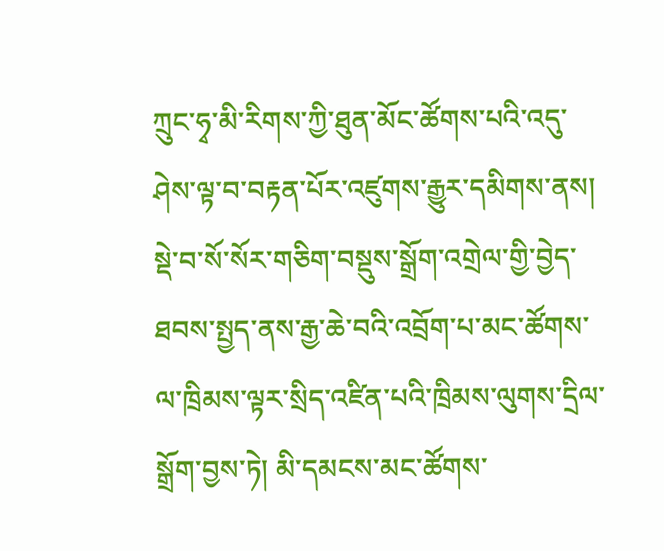ཀྲུང་ཧྭ་མི་རིགས་ཀྱི་ཐུན་མོང་ཚོགས་པའི་འདུ་ཤེས་ལྟ་བ་བརྟན་པོར་འཛུགས་རྒྱུར་དམིགས་ནས། སྡེ་བ་སོ་སོར་གཅིག་བསྡུས་སྒྲོག་འགྲེལ་གྱི་བྱེད་ཐབས་སྤྱད་ནས་རྒྱ་ཆེ་བའི་འབྲོག་པ་མང་ཚོགས་ལ་ཁྲིམས་ལྟར་སྲིད་འཛིན་པའི་ཁྲིམས་ལུགས་དྲིལ་སྒྲོག་བྱས་ཏེ། མི་དམངས་མང་ཚོགས་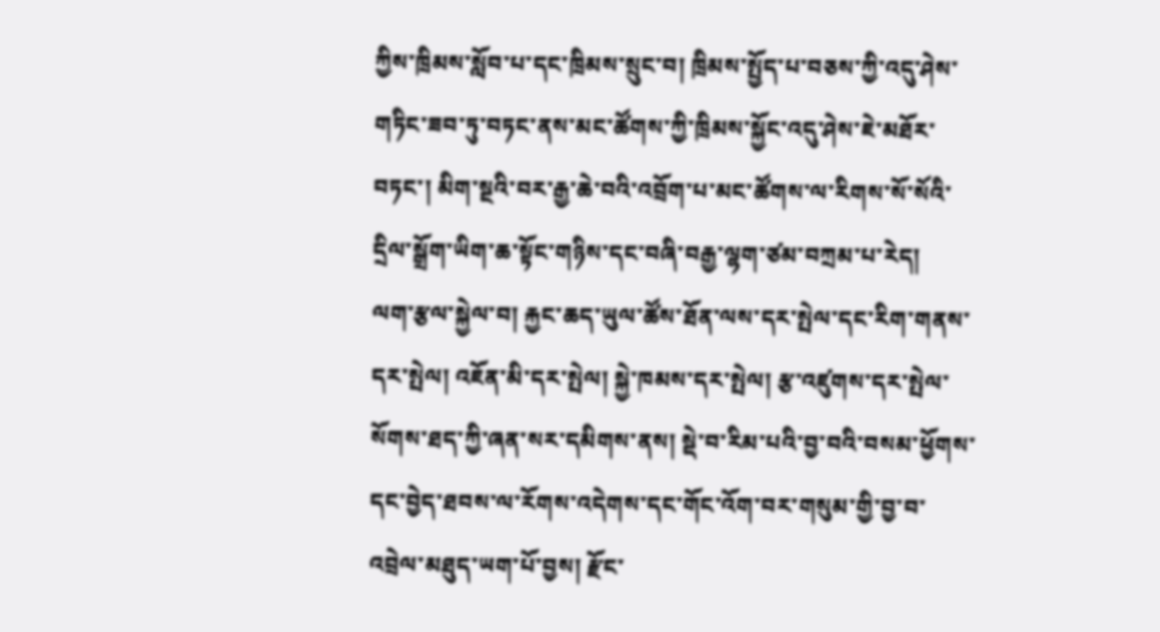ཀྱིས་ཁྲིམས་སློབ་པ་དང་ཁྲིམས་སྲུང་བ། ཁྲིམས་སྤྱོད་པ་བཅས་ཀྱི་འདུ་ཤེས་གཏིང་ཟབ་ཏུ་བཏང་ནས་མང་ཚོགས་ཀྱི་ཁྲིམས་སྐྱོང་འདུ་ཤེས་ཇེ་མཐོར་བཏང་། མིག་སྔའི་བར་རྒྱ་ཆེ་བའི་འབྲོག་པ་མང་ཚོགས་ལ་རིགས་སོ་སོའི་དྲིལ་སྒྲོག་ཡིག་ཆ་སྟོང་གཉིས་དང་བཞི་བརྒྱ་ལྷག་ཙམ་བཀྲམ་པ་རེད།
ལག་རྩལ་སྐྱེལ་བ། རྐྱང་ཆད་ཡུལ་ཚོས་ཐོན་ལས་དར་སྤེལ་དང་རིག་གནས་དར་སྤེལ། འཇོན་མི་དར་སྤེལ། སྐྱེ་ཁམས་དར་སྤེལ། རྩ་འཛུགས་དར་སྤེལ་སོགས་ཐད་ཀྱི་ཞན་སར་དམིགས་ནས། སྡེ་བ་རིམ་པའི་བྱ་བའི་བསམ་ཕྱོགས་དང་བྱེད་ཐབས་ལ་རོགས་འདེགས་དང་གོང་འོག་བར་གསུམ་གྱི་བྱ་བ་འབྲེལ་མཐུད་ཡག་པོ་བྱས། རྫོང་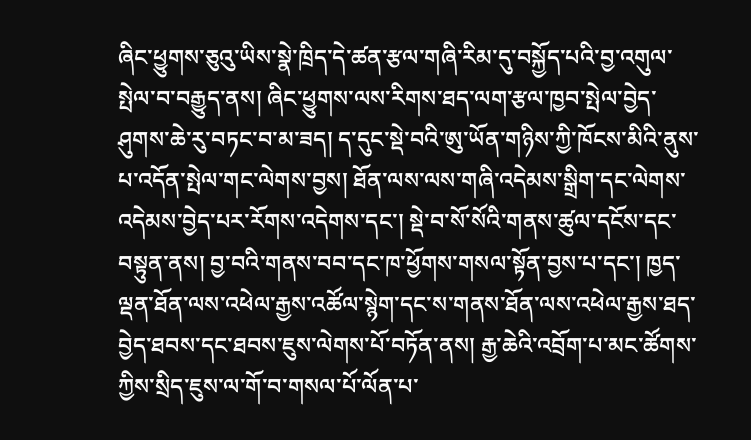ཞིང་ཕྱུགས་ཅུའུ་ཡིས་སྣེ་ཁྲིད་དེ་ཚན་རྩལ་གཞི་རིམ་དུ་བསྐྱོད་པའི་བྱ་འགུལ་སྤེལ་བ་བརྒྱུད་ནས། ཞིང་ཕྱུགས་ལས་རིགས་ཐད་ལག་རྩལ་ཁྱབ་སྤེལ་བྱེད་ཤུགས་ཆེ་རུ་བཏང་བ་མ་ཟད། ད་དུང་སྡེ་བའི་ཨུ་ཡོན་གཉིས་ཀྱི་ཁོངས་མིའི་ནུས་པ་འདོན་སྤེལ་གང་ལེགས་བྱས། ཐོན་ལས་ལས་གཞི་འདེམས་སྒྲིག་དང་ལེགས་འདེམས་བྱེད་པར་རོགས་འདེགས་དང་། སྡེ་བ་སོ་སོའི་གནས་ཚུལ་དངོས་དང་བསྟུན་ནས། བྱ་བའི་གནས་བབ་དང་ཁ་ཕྱོགས་གསལ་སྟོན་བྱས་པ་དང་། ཁྱད་ལྡན་ཐོན་ལས་འཕེལ་རྒྱས་འཚོལ་སྙེག་དང་ས་གནས་ཐོན་ལས་འཕེལ་རྒྱས་ཐད་བྱེད་ཐབས་དང་ཐབས་ཇུས་ལེགས་པོ་བཏོན་ནས། རྒྱ་ཆེའི་འབྲོག་པ་མང་ཚོགས་ཀྱིས་སྲིད་ཇུས་ལ་གོ་བ་གསལ་པོ་ལོན་པ་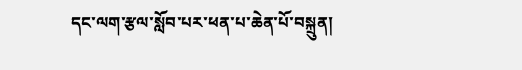དང་ལག་རྩལ་སློབ་པར་ཕན་པ་ཆེན་པོ་བསྐྲུན།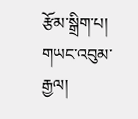རྩོམ་སྒྲིག་པ། གཡང་འབུམ་རྒྱལ།